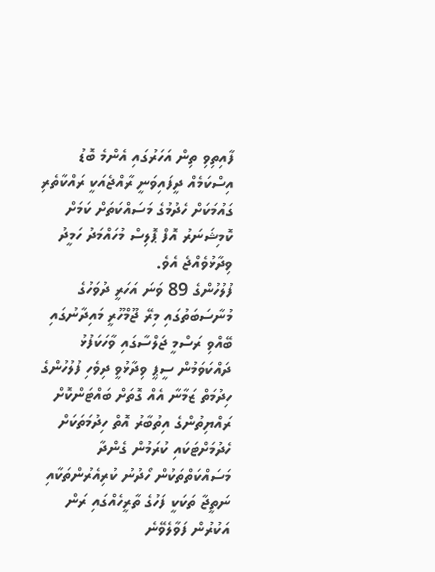ފާއިތިވި ތިން އަހަރުގައި އެންމެ ބޮޑު އިސްކަމެއް ދީފައިވަނީ ރާއްޖެއަކީ ރައްކާތެރި ގައުމަކަށް ހެދުމުގެ މަސައްކަތަށް ކަމަށް ކޮމިޝަނަރު އޮފް ޕޮލިސް މުހައްމަދު ހަމީދު ވިދާޅުވެއްޖެ އެވެ.
ފުލުހުންގެ 89 ވަނަ އަހަރީ ދުވަހުގެ މުނާސަބަތުގައި މިރޭ ޖޫމްހޫރީ މައިދާނުގައި ބޭއްވި ރަސްމީ ޖަލްސާގައި ވާހަކަފުޅު ދައްކަވަމުން ސީޕީ ވިދާޅުވީ ދިވެހި ފުލުހުންގެ ހިދުމަތް ޒަމާނާ އެއް ގޮތަށް ބައްޓަންކޮށް ރައްޔިތުންގެ އިތުބާރު އޮތް ހިދުމަތަކަށް ހެދުމަށްޓަކައި ކުރަމުން ގެންދާ މަސައްކަތްތަކުން ހޯދުނު ކުރިއެރުންތަކާއި ނަތީޖާ ތަކަކީ ފަހުގެ ތާރީހެއްގައި ރަން އަކުރުން ފަވާލެވޭނެ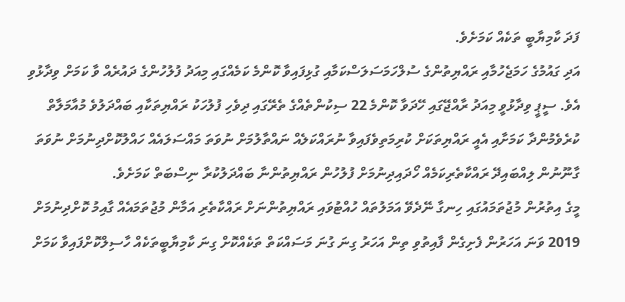ފަދަ ކާމިޔާބީ ތަކެއް ކަމަށެވެ.
އަދި ގައުމުގެ ހަމަޖެހުމާއި ރައްޔިތުންގެ ސުލްހަމަސަލަސްކަމާއި ގުޅިފައިވާ ކޮންމެ ކަމެއްގައި މިއަދު ފުލުހުންގެ ދައުރެއް ވާ ކަމަށް ވިދާޅުވި އެވެ. ސީޕީ ވިދާޅުވީ މިއަދު ރާއްޖޭގައި ހޭދަވާ ކޮންމެ 22 ސިކުންތެއްގެ ތެރޭގައި ދިވެހި ފުލުހަކު ރައްޔިތަކާއި ބައްދަލުވެ މުއާމަލާތް ކުރެވެމުންދާ ކަމަށާއި އެއީ ރައްޔިތަކަށް ކުރިމަތިވެފައިވާ ނުރައްކަލެއް ނައްތާލުމަށް ނުވަތަ މައްސަލައެއް ހައްލުކޮށްދިނުމަށް ނުވަތަ ގާނޫނުން ލިއްބައިދޭ ރައްކާތެރިކަމެއް ހޯދައިދިނުމަށް ފުލުހުން ރައްޔިތުންނާ ބައްދަލުކުރާ ނިސްބަތް ކަމަށެވެ.
މީގެ އިތުރުން މުޖުތަމައުގައި ހިނގާ ނޭދެވޭ އަމަލުތައް ހުއްޓުވައި ރައްޔިތުންނަށް ރައްކާތެރި އަމާން މުޖުތަމައެއް ގާއިމު ކޮށްދިނުމަށް 2019 ވަނަ އަހަރުން ފެށިގެން ފާއިތުވި ތިން އަހަރު ގިނަ ގުނަ މަސައްކަތް ތަކެއްކޮށް ގިނަ ކާމިޔާބީތަކެއް ހާސިލްކޮށްފައިވާ ކަމަށް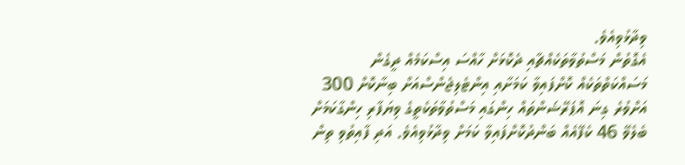ވިދާޅުވިއެވެ.
އެގޮތުން މަސްތުވާތަކެއްޗާއި ދެކޮޅަށް ހާއްސަ އިސްކަމެއް ދީގެން މަސައްކަތްތަކެއް ކޮށްފައިވާ ކަމަށާއި އިންޓެލިޖެންސްއަށް ބިނާކޮށް 300 އަށްވުރެ ގިނަ އޮޕަރޭޝަންތައް ހިންގައި މަސްތުވާތަކެތީގެ ވިޔަފާރި ހިންގާކަމަށް ބެލެވޭ 46 ކެފޭއެއް ބަންދުކޮށްފައިވާ ކަމަށް ވިދާޅުވިއެވެ. އަދި ފާއިތުވި ތިން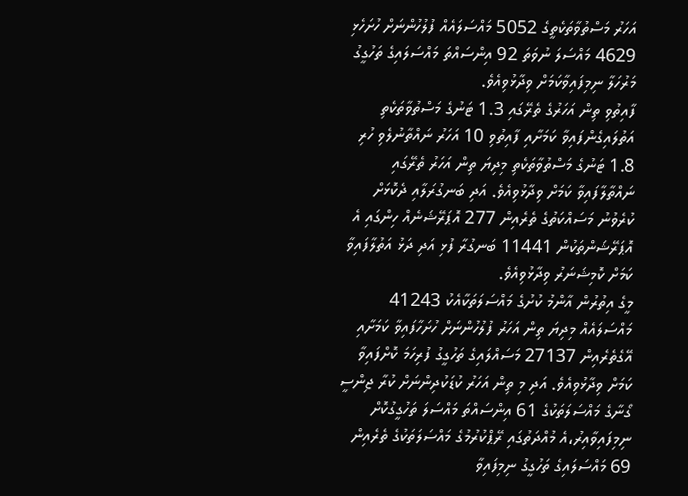އަހަރު މަސްތުވާތަކެތީގެ 5052 މައްސަލައެއް ފުލުހުންނަށް ހުށަހެޅި 4629 މައްސަލަ ނުވަތަ 92 އިންސައްތަ މައްސަލައިގެ ތަހުގީގު މަރުހަލާ ނިމިފައިވާކަމަށް ވިދާޅުވިއެވެ.
ފާއިތުވި ތިން އަހަރުގެ ތެރޭގައި 1.3 ޓަނުގެ މަސްތުވާތަކެތި އަތުލައިގެންފައިވާ ކަމަށާއި ފާއިތުވި 10 އަހަރު ނައްތާނުލެވި ހުރި 1.8 ޓަނުގެ މަސްތުވާތަކެތި މިދިޔަ ތިން އަހަރު ތެރޭގައި ނައްތާލާފައިވާ ކަމަށް ވިދާޅުވިއެވެ. އަދި ބަނގުރަލާއި ދެކޮޅަށް ކުރެވުނު މަސައްކަތުގެ ތެރެއިން 277 އޮޕަރޭޝަނެއް ހިންގައި އެ އޮޕަރޭޝަންތަކުން 11441 ބަނގުރާ ފުޅި އަދި ދަޅު އަތުލާފައިވާ ކަމަށް ކޮމިޝަނަރު ވިދާޅުވިއެވެ.
މީގެ އިތުރުން އާންމު ކުށުގެ މައްސަލަތަކާއެކު 41243 މައްސަލައެއް މިދިޔަ ތިން އަހަރު ފުލުހުންނަށް ހުށަހާފައިވާ ކަމަށާއި އޭގެތެރެއިން 27137 މަސައްލައިގެ ތަހުގީގު ފުރިހަމަ ކޮށްފައިވާ ކަމަށް ވިދާޅުވިއެވެ. އަދި މި ތިން އަހަރު ކުޑަކުދިންނަށް ކުރާ ޖިންސީ ގޯނާގެ މައްސަލަތަކުގެ 61 އިންސައްތަ މައްސަލަ ތަހުގީގުކޮށް ނިމިފައިވާއިރު،އެ މުއްދަތުގައި ރޭޕްކުރުމުގެ މައްސަލަތަކުގެ ތެރެއިން 69 މައްސަލައިގެ ތަހުގީގު ނިމިފައިވާ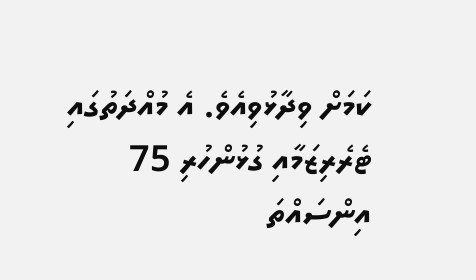ކަމަށް ވިދާޅުވިއެވެ. އެ މުއްދަތުގައި ޓެރެރިޒަމާއި ގުޅުންހުރި 75 އިންސައްތަ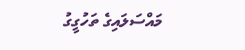މައްސަލައިގެ ތަހުގީގު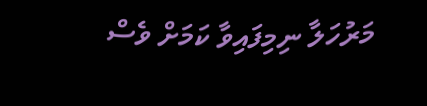މަރުހަލާ ނިމިފައިވާ ކަމަށް ވެސް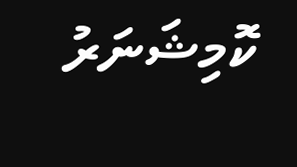ކޮމިޝަނަރު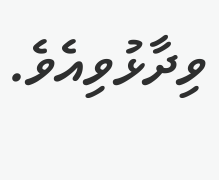ވިދާޅުވިއެވެ.